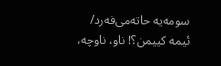سومه‌یه‌ حاته‌می‌فه‌رد/  ئیمه کییمن؟! ناو، ناوچه‌،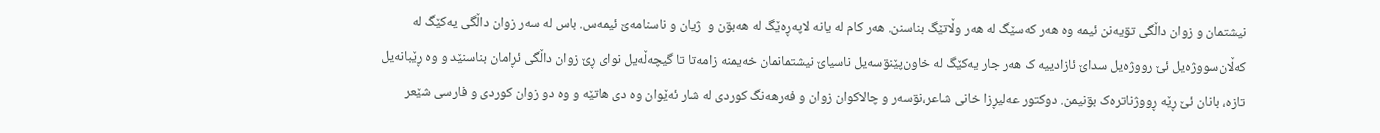نیشتمان و زوان داڵگی تۊیه‌نن ئیمه‌ وه‌ هه‌ر که‌سێگ له‌ هه‌ر وڵاتێگ بناسنن. هه‌ر کام له‌ یانه‌ لاپه‌ڕه‌ێگ له‌ هه‌بۊن و  ژیان و ناسنامه‌ێ ئیمه‌س. باس له‌ سه‌ر زوان داڵگی یه‌کێگ له‌ که‌ڵان‌سووژه‌یل ئێ رووژه‌یل سداێ ئازادییه‌ ک هه‌ر جار یه‌کێگ له‌ خاون‌پێنۊسه‌یل ناسیاێ نیشتمانمان خه‌یمنه‌ زامه‌تا تا گیچه‌ڵه‌یل نوای ڕێ زوان داڵگی ئڕامان بناسنێد و وه‌ ڕێبانه‌یل تازه‌، بانان ئێ ڕێه‌ ڕووژناتره‌ک بۊنیمن. دوکتور عه‌لیڕزا خانی شاعر،نۊسه‌ر و چالاکوان زوان و فه‌رهه‌نگ کوردی له‌ شار ئه‌ێوان وه‌ دی هاتێه‌ و وه‌ دو زوان کوردی و فارسی شێعر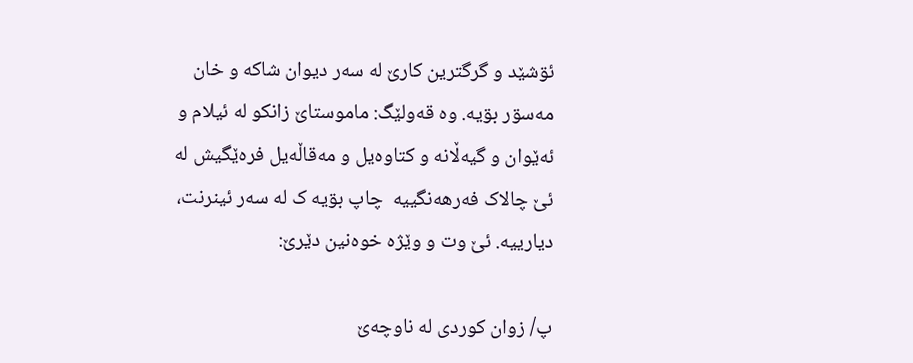ئۊشێد و گرگترین کارێ له‌ سه‌ر دیوان شاکه‌ و خان مه‌سۊر بۊیه‌. وه‌ قه‌ولێگ: ماموستاێ زانکو له‌ ئیلام و ئه‌ێوان و گیه‌ڵانه‌ و کتاوه‌یل و مه‌قاڵه‌یل فره‌ێگیش له‌ ئێ چالاک فه‌رهه‌نگییه‌  چاپ بۊیه‌ ک له‌ سه‌ر ئینرنت، دیارییه‌. ئێ وت و وێژه‌ خوه‌نین دێرێ:

پ/ زوان کوردی له‌ ناوچه‌ێ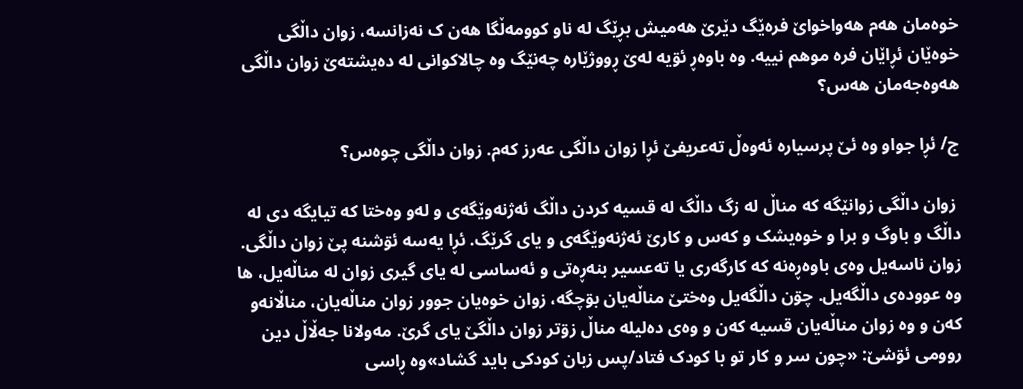خوه‌مان هه‌م هه‌واخواێ فره‌ێگ دێرێ هه‌میش بڕێگ له‌ ناو کوومه‌ڵگا هه‌ن ک نه‌زانسه‌، زوان داڵگی خوه‌ێان ئڕاێان فره‌ موهم نییه‌. وه‌ باوه‌ڕ ئۊیه‌ له‌ێ ڕووژێاره‌ چه‌نێگ وه‌ چالاکوانی له‌ ده‌یشته‌ێ زوان داڵگی هه‌وه‌جه‌مان هه‌س؟

ج/ ئڕا جواو وە ئێ پرسیارە ئەوەڵ تەعریفێ ئڕا زوان داڵگی عەرز کەم. زوان داڵگی چوەس؟

 زوان داڵگی زوانێگە کە مناڵ لە زگ داڵگ لە قسیە کردن داڵگ ئەژنەوێگەی و لەو وەختا کە تیایگە دی لە داڵگ و باوگ و برا و خوەیشک و کەس و کارێ ئەژنەوێگەی و یای گرێگ. ئڕا یەسە ئۊشنە پێ زوان داڵگی. زوان ناسەیل وەی باوەڕەنە کە کارگەری یا تەعسیر بنەڕەتی و ئەساسی لە یای گیری زوان لە مناڵەیل، ها وە عوودەی داڵگەیل. چۊن داڵگەیل وەختێ مناڵەیان بۊچگە، زوان خوەیان جوور زوان مناڵەیان، مناڵانەو کەن و وە زوان مناڵەیان قسیە کەن و وەی دەلیلە مناڵ زۊتر زوان داڵگێ یای گرێ. مەولانا جەڵاڵ دین روومی ئۊشێ: «چون سر و کار تو با کودک فتاد/پس زبان کودکی باید گشاد»وە ڕاسی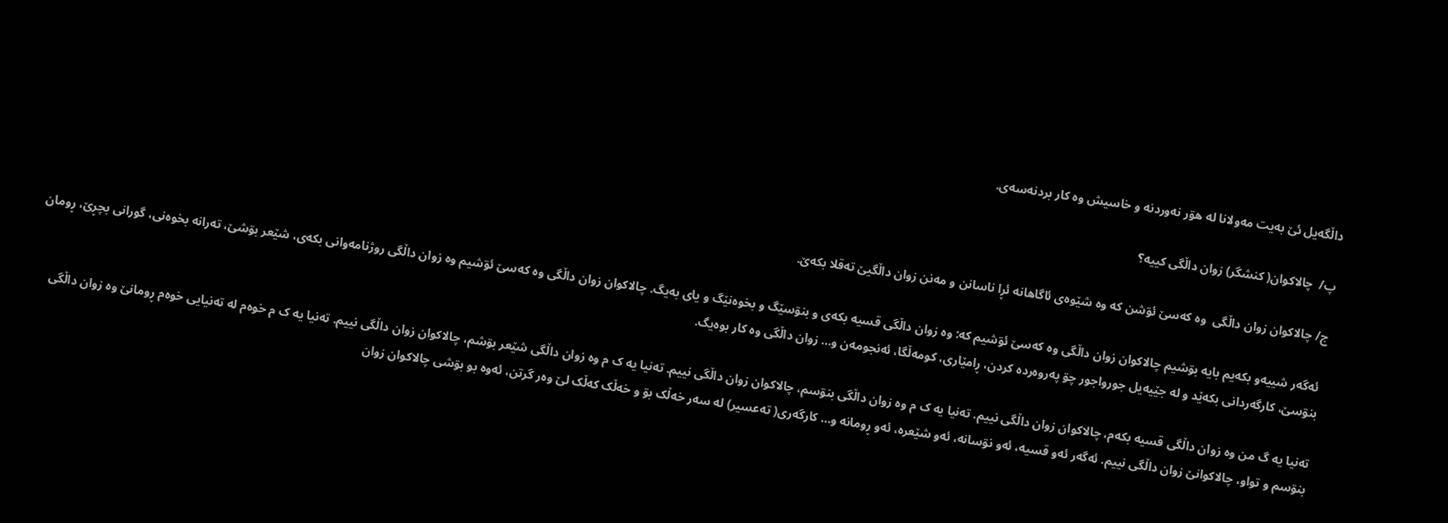داڵگەیل ئێ بەیت مەولانا لە هۊر نەوردنە و خاسیش وە کار بردنەسەی.

پ/  چالاکوان( کنشگر) زوان داڵگی کییە؟

ج/ چالاکوان زوان داڵگی  وە کەسێ ئۊشن کە وە شێوەی ئاگاهانە ئڕا ناسانن و مه‌نن زوان داڵگیێ تەقلا بکەێ.

 ئەگەر شییەو بکەیم بایە بۊشیم چالاکوان زوان داڵگی وە کەسێ ئۊشیم کە: وە زوان داڵگی قسیە بکەی و بنۊسێگ و بخوەنێگ و یای بەیگ. چالاکوان زوان داڵگی وە کەسێ ئۊشیم وە زوان داڵگی روژنامەوانی بکەی، شێعر بۊشێ، تەرانە بخوەنی، گورانی بچڕێ، ڕومان بنۊسێ، کارگەردانی بکەێد و لە جێیەیل جورواجور چۊ په‌روه‌رده‌ کردن، ڕامێاری، کومەڵگا، ئەنجومەن و… زوان داڵگی وە کار بوەیگ.

تەنیا یە گ من وە زوان داڵگی قسیە بکەم، چالاکوان زوان داڵگی نییم. تەنیا یە ک م وە زوان داڵگی بنۊسم، چالاکوان زوان داڵگی نییم. تەنیا یە ک م وە زوان داڵگی شێعر بۊشم، چالاکوان زوان داڵگی نییم. تەنیا یە ک م خوەم لە تەنیایی خوەم ڕومانێ وە زوان داڵگی بنۊسم و تواو، چالاکوانێ زوان داڵگی نییم. ئەگەر ئەو قسیە، ئەو نۊسانە، ئەو شێعرە، ئەو ڕومانە و… کارگەری( تەعسیر) لە سەر خەڵک بۊ و خەڵک کەڵک لێ وەر گرتن، ئەوە بو بۊشی چالاکوان زوان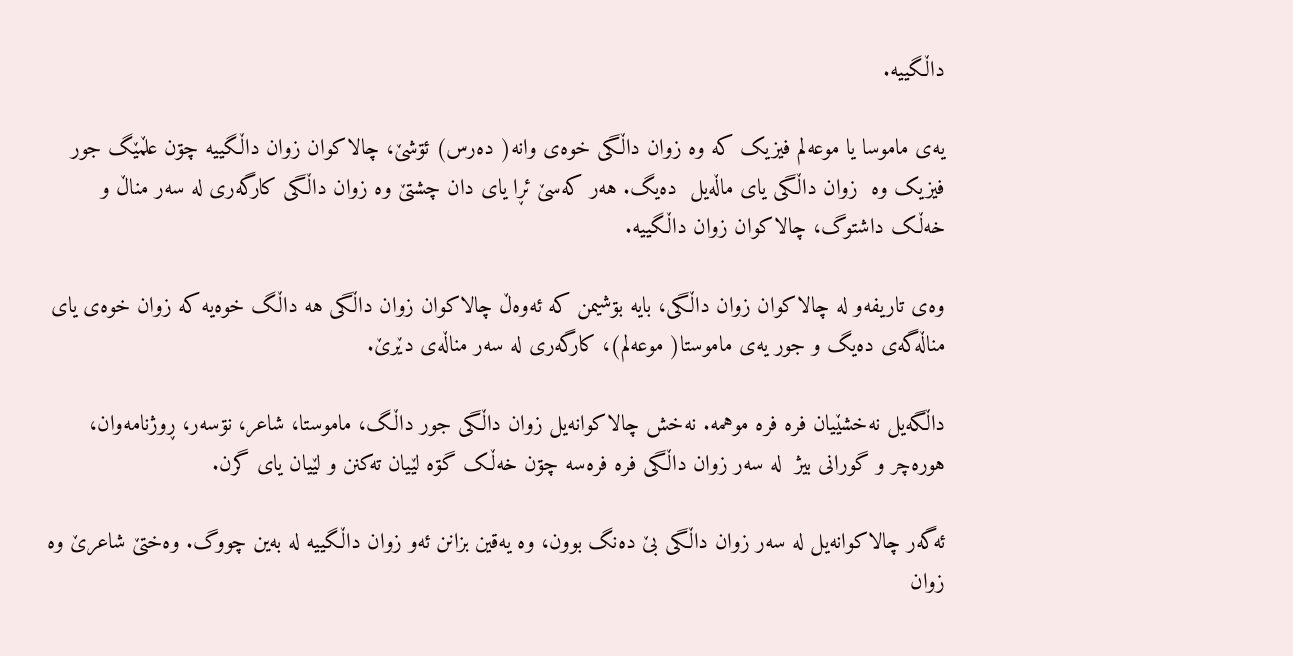داڵگییە.

یەی ماموسا یا موعەلم فیزیک کە وە زوان داڵگی خوەی وانە( دەرس) ئۊشێ، چالاکوان زوان داڵگییە چۊن عڵمێگ جور فیزیک وە  زوان داڵگی یای ماڵەیل  دەیگ. هەر کەسێ ئڕا یای دان چشتێ وە زوان داڵگی کارگەری لە سەر مناڵ و خەڵک داشتوگ، چالاکوان زوان داڵگییە.

وەی تاریفەو لە چالاکوان زوان داڵگی، بایە بۊشیمن کە ئەوەڵ چالاکوان زوان داڵگی هە داڵگ خوەیە کە زوان خوەی یای مناڵەگەی دەیگ و جور یەی ماموستا( موعەلم)، کارگەری لە سەر مناڵەی دێرێ.

داڵگەیل نەخشێیان فرە فرە موهمە. نەخش چالاکوانەیل زوان داڵگی جور داڵگ، ماموستا، شاعر، نۊسەر، ڕوژنامەوان، هورەچر و گورانی بیژ  لە سەر زوان داڵگی فرە فرەسە چۊن خەڵک گۊە لێیان تەکنن و لێیان یای گرن.

ئەگەر چالاکوانەیل لە سەر زوان داڵگی بێ دەنگ بوون، وە یەقین بزانن ئەو زوان داڵگییە لە بەین چووگ. وەختێ شاعرێ وە زوان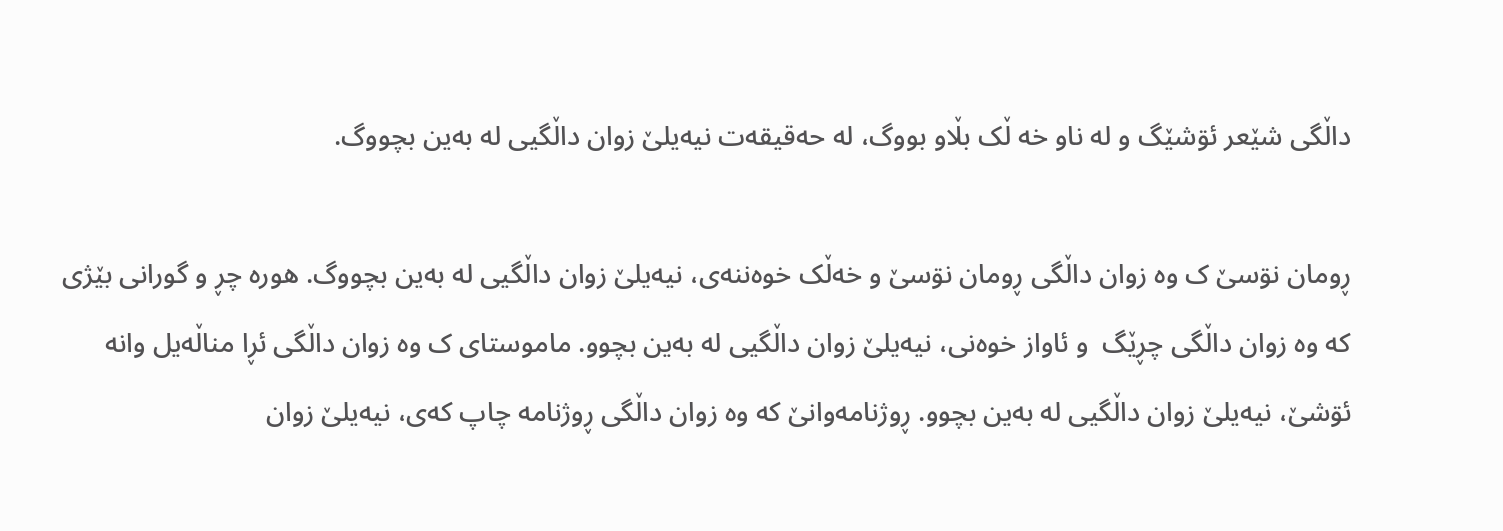داڵگی شێعر ئۊشێگ و لە ناو خه ڵک بڵاو بووگ، لە حەقیقەت نیەیلێ زوان داڵگیی لە بەین بچووگ.

ڕومان نۊسێ ک وە زوان داڵگی ڕومان نۊسێ و خەڵک خوەننەی، نیەیلێ زوان داڵگیی لە بەین بچووگ. هورە چڕ و گورانی بێژی کە وە زوان داڵگی چڕێگ  و ئاواز خوەنی، نیەیلێ زوان داڵگیی لە بەین بچوو. ماموستای ک وە زوان داڵگی ئڕا مناڵەیل وانە ئۊشێ، نیەیلێ زوان داڵگیی لە بەین بچوو. ڕوژنامەوانێ کە وە زوان داڵگی ڕوژنامە چاپ کەی، نیەیلێ زوان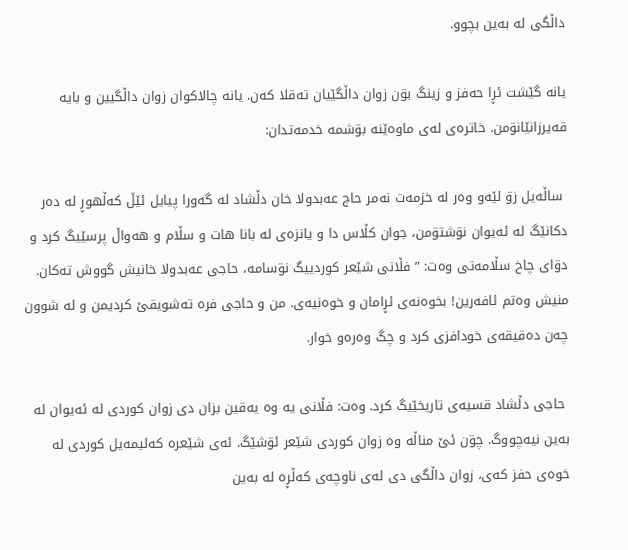داڵگی لە بەین بچوو.

یانە گێشت ئڕا حەفز و زینگ بۊن زوان داڵگێیان تەقلا کەن. یانە چالاکوان زوان داڵگیین و بایە قەیرزانێانۊمن. خاترەی لەی ماوەێنە بۊشمە خدمەتدان:

 ساڵەیل زۊ لێەو وەر لە خزمەت نەمر حاج عەبدولا خان دڵشاد لە گەورا پیایل ئێڵ کەڵهوڕ لە دەر دکانێگ لە ئەیوان نۊشتۊمن، جوان کڵاس دا و یانزەی لە بانا هات و سڵام و هه‌واڵ پرسێیگ کرد و دۊای چاخ سڵامەتی وەت: ” فڵانی شێعر کوردییگ نۊسامە، حاجی عەبدولا خانیش گووش تەکان. منیش وەتم ئافەرین! بخوەنەی ئڕامان و خوەنیەی. من و حاجی فرە تەشویقێ کردیمن و له‌ شوون چەن دەقیقەی خودافزی کرد و چگ وەرەو خوار.

 حاجی دڵشاد قسیەی تاریخێیگ کرد. وەت: فڵانی یە وە یەقین بزان دی زوان کوردی لە ئەیوان لە بەین نیەچووگ. چۊن ئێ مناڵە وە زوان کوردی شێعر ئۊشێگ. ئەی شێعرە کەلیمەیل کوردی لە خوەی حفز کەی، زوان داڵگی دی لەی ناوچەی کەڵڕە لە بەین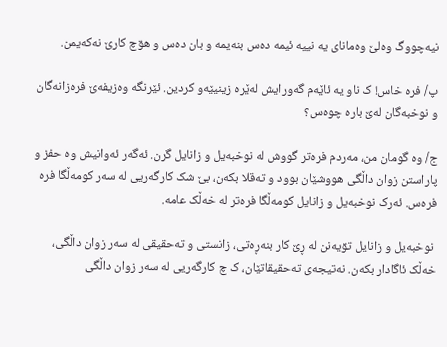نیەچووگ وەلێ وەمانای یە نییە ئیمە دەس بنەیمە و بان دەس و هۊچ کارێ نەکەیمن.

پ/ فره‌ خاس! ک ناو یه‌ ئاێه‌م گه‌ورایش له‌ێره‌ زینیێه‌و کردین. ئێرنگه‌ وه‌زیفه‌ێ فره‌زانه‌گان و نوخبه‌گان له‌ێ باره‌ چوه‌س؟

ج/ وە گومان من، مەردم فره‌تر گووش لە نوخبەیل و زانایل گرن. ئەگەر ئەوانیش وه‌ حفز و پاراستن زوان داڵگی هووشێان بوود و تەقلا بکەن، بێ شک کارگەریی لە سەر کومەڵگا فرە فرەس. ئەرک نوخبەیل و زانایل کومەڵگا فرەتر لە خەڵک عامە.

 نوخبەیل و زانایل تۊیه‌نن لە ڕێ کار بنەڕەتی، زانستی و تەحقیقی لە سەر زوان داڵگی، خەڵک ئاگادار بکەن. نەتیجەی تەحقیقاتێان، ک چ کارگەریی لە سەر زوان داڵگی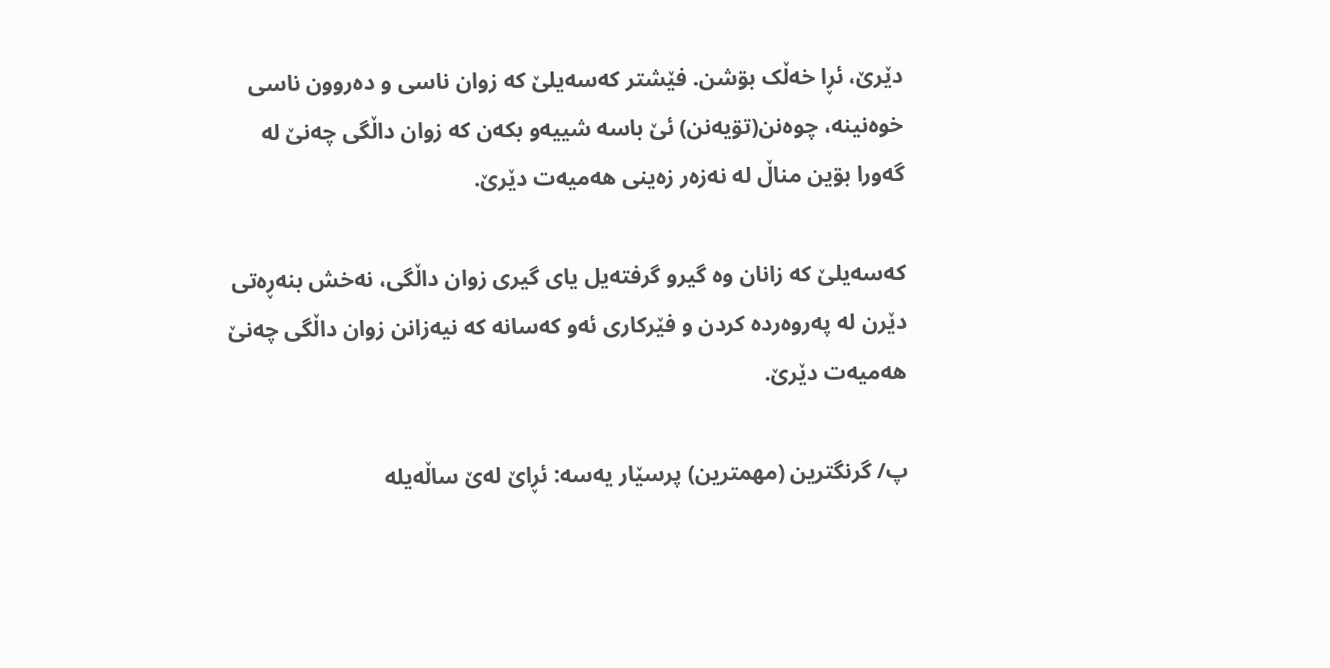دێرێ، ئڕا خەڵک بۊشن. فێشتر کەسەیلێ کە زوان ناسی و دەروون ناسی خوەنینە، چوەنن(تۊیه‌نن) ئێ باسە شییەو بکەن کە زوان داڵگی چەنێ لە گەورا بۊین مناڵ لە نەزەر زەینی هەمیەت دێرێ.

کەسەیلێ کە زانان وە گیرو گرفتەیل یای گیری زوان داڵگی، نەخش بنەڕەتی دێرن لە پەروەردە کردن و فێرکاری ئەو کەسانە کە نیەزانن زوان داڵگی چەنێ هەمیەت دێرێ.

پ/ گرنگترین (مهمترین) پرسێار یه‌سه‌: ئڕاێ له‌ێ ساڵه‌یله‌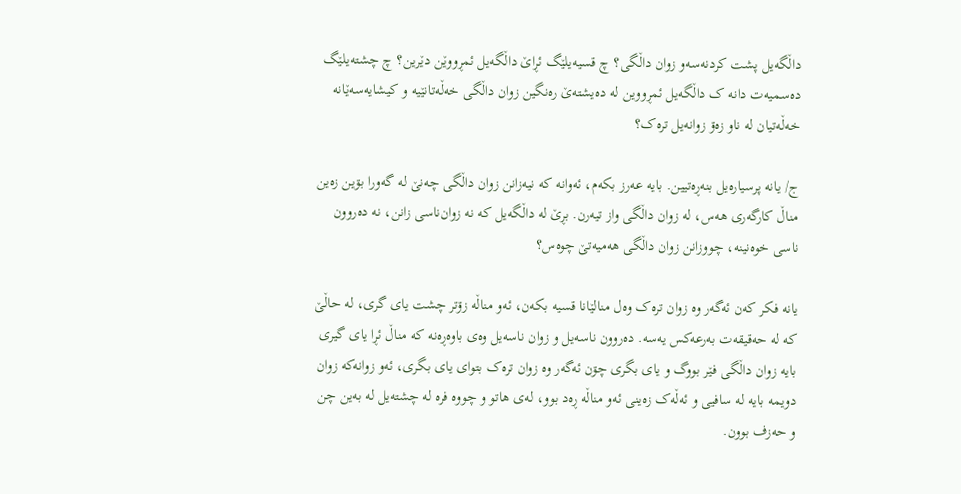داڵگه‌یل پشت کردنه‌سه‌و زوان داڵگی؟ چ قسیه‌یلێگ ئڕاێ داڵگه‌یل ئمڕووێن دێرین؟ چ چشته‌یلێگ ده‌سمیه‌ت دانه‌ ک داڵگه‌یل ئمڕووین له‌ ده‌یشته‌ێ ره‌نگین زوان داڵگی خه‌ڵه‌تانێیه‌ و کیشایه‌سه‌ێانه‌ خه‌ڵه‌تیان له‌ ناو زه‌ۊ زوانه‌یل تره‌ک؟

ج/ یانە پرسیارەیل بنەڕەتیین. بایە عەرز بکەم، ئەوانە کە نیەزانن زوان داڵگی چەنێ لە گەورا بۊین زەین مناڵ کارگەری هەس، لە زوان داڵگی واز تیەرن. بڕێ لە داڵگەیل کە نە زوان‌ناسی زانن، نە دەروون ناسی خوەنینە، چووزانن زوان داڵگی هەمیەتێ چوەس؟

یانە فکر کەن ئەگەر وە زوان ترەک وەل منالێانا قسیە بکەن، ئەو مناڵە زۊتر چشت یای گری، لە حاڵێ کە لە حەقیقەت بەرعەکس یەسە. دەروون ناسەیل و زوان ناسەیل وەی باوەڕەنە کە مناڵ ئڕا یای گیری بایە زوان داڵگی فێر بووگ و یای بگری چۊن ئەگەر وە زوان ترەک بتوای یای بگری، ئەو زوانەکە زوان دویمە بایە لە سافیی و ئەڵەک زەینی ئەو مناڵە ڕەد بوو، لەی هاتو و چووە فرە له چشتەیل لە بەین چن و حەزف بوون.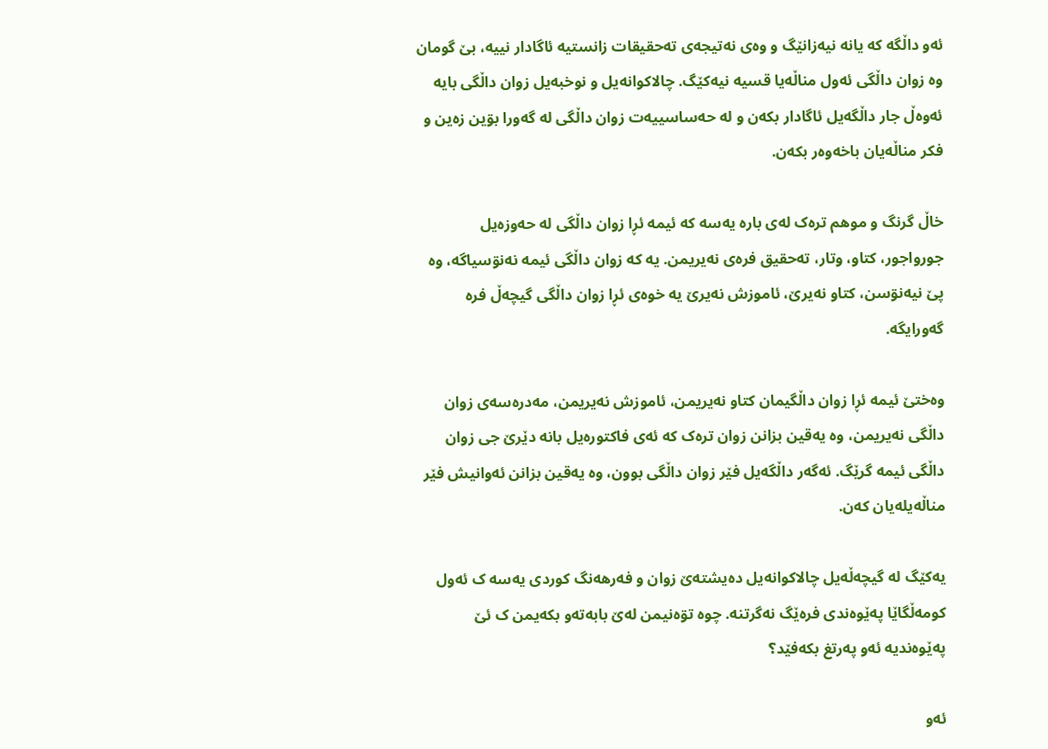ئەو داڵگە کە یانە نیەزانێگ و وەی نەتیجەی تەحقیقات زانستیە ئاگادار نییە، بێ گومان وە زوان داڵگی ئەول مناڵەیا قسیە نیەکێگ. چالاکوانەیل و نوخبەیل زوان داڵگی بایە ئەوەڵ جار داڵگەیل ئاگادار بکەن و لە حەساسییەت زوان داڵگی لە گەورا بۊین زەین و فکر مناڵەیان باخەوەر بکەن.

خاڵ گرنگ و موهم ترەک لەی بارە یەسە کە ئیمە ئڕا زوان داڵگی لە حەوزەیل جورواجور، کتاو، وتار، تەحقیق فرەی نەیریمن. یە کە زوان داڵگی ئیمە نەنۊسیاگە، وە پێ نیەنۊسن، کتاو نەیرێ، ئاموزش نەیرێ یە خوەی ئڕا زوان داڵگی گیچەڵ فرە گەورایگە.

وەختێ ئیمە ئڕا زوان داڵگیمان کتاو نەیریمن، ئاموزش نەیریمن، مەدرەسەی زوان داڵگی نەیریمن، وە یەقین بزانن زوان ترەک کە ئەی فاکتورەیل بانە دێرێ جی زوان داڵگی ئیمە گرێگ. ئەگەر داڵگەیل فێر زوان داڵگی بوون، وە یەقین بزانن ئەوانیش فێر مناڵەیلەیان کەن.

یه‌کێگ له‌ گیچه‌ڵه‌یل چالاکوانه‌یل ده‌یشته‌ێ زوان و فه‌رهه‌نگ کوردی یه‌سه‌ ک ئه‌ول کومه‌ڵگاێا په‌ێوه‌ندی فره‌ێگ نه‌گرتنه‌. چوه‌ تۊه‌نیمن له‌ێ بابه‌ته‌و بکه‌یمن ک ئێ په‌ێوه‌ندیه‌ ئه‌و په‌رتغ بکه‌فێد؟

ئەو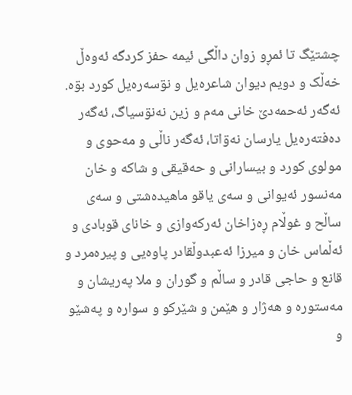چشتێگ تا ئمڕو زوان داڵگی ئیمە حفز کردگە ئەوەڵ خەڵک و دویم دیوان شاعرەیل و نۊسەرەیل کورد بۊە. ئەگەر ئەحمەدێ خانی مەم و زین نەنۊسیاگ، ئەگەر دەفتەرەیل یارسان نەۊاتا، ئەگەر ناڵی و مەحوی و مولوی کورد و بیسارانی و حەقیقی و شاکە و خان مەنسور ئەیوانی و سەی یاقو ماهیدەشتی و سەی ساڵح و غوڵام ڕەزاخان ئەرکەوازی و خانای قوبادی و ئەڵماس خان و میرزا ئەعبدوڵقادر پاوەیی و پیرەمرد و قانع و حاجی قادر و ساڵم و گوران و ملا پەریشان و مەستورە و هەژار و هێمن و شێرکو و سوارە و پەشێو و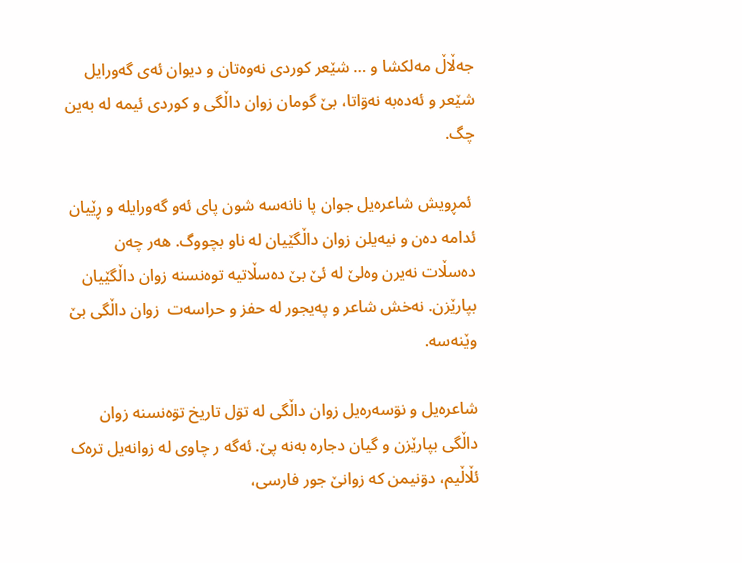جەڵاڵ مەلکشا و … شێعر کوردی نەوەتان و دیوان ئەی گەورایل شێعر و ئەدەبە نەۊاتا، بێ گومان زوان داڵگی و کوردی ئیمە لە بەین چگ.

 ئمڕویش شاعرەیل جوان پا نانەسە شون پای ئەو گەورایلە و ڕێیان ئدامە دەن و نیەیلن زوان داڵگێیان لە ناو بچووگ. هەر چەن دەسڵات نەیرن وەلێ لە ئێ بێ دەسڵاتیە توەنسنە زوان داڵگێیان بپارێزن. نەخش شاعر و پەیجور لە حفز و حراسەت  زوان داڵگی بێ وێنەسە.

شاعرەیل و نۊسەرەیل زوان داڵگی لە تۊل تاریخ تۊەنسنە زوان داڵگی بپارێزن و گیان دجارە بەنە پێ. ئەگە ر چاوی لە زوانەیل ترەک ئڵاڵیم، دۊنیمن کە زوانێ جور فارسی،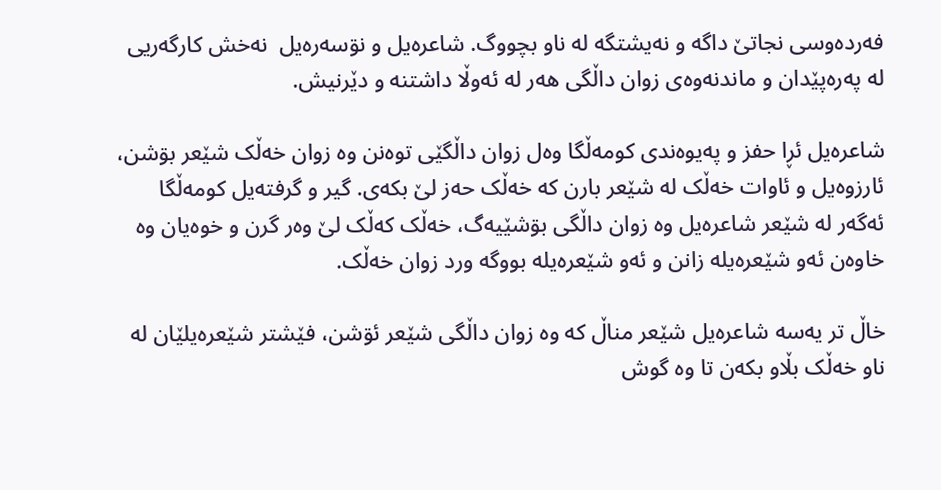فەردەوسی نجاتێ داگە و نەیشتگە لە ناو بچووگ. شاعرەیل و نۊسەرەیل  نەخش کارگەریی لە پەرەپێدان و ماندنەوەی زوان داڵگی هەر لە ئەوڵا داشتنە و دێرنیش.

شاعرەیل ئڕا حفز و پەیوەندی کومەڵگا وەل زوان داڵگێی توەنن وە زوان خەڵک شێعر بۊشن، ئارزوەیل و ئاوات خەڵک لە شێعر بارن کە خەڵک حەز لێ بکەی. گیر و گرفتەیل کومەڵگا ئەگەر لە شێعر شاعرەیل وە زوان داڵگی بۊشێیەگ، خەڵک کەڵک لێ وەر گرن و خوەیان وە خاوەن ئەو شێعرەیلە زانن و ئەو شێعرەیلە بووگە ورد زوان خەڵک.

خاڵ تر یەسە شاعرەیل شێعر مناڵ کە وە زوان داڵگی شێعر ئۊشن، فێشتر شێعرەیلێان لە ناو خەڵک بڵاو بکەن تا وە گوش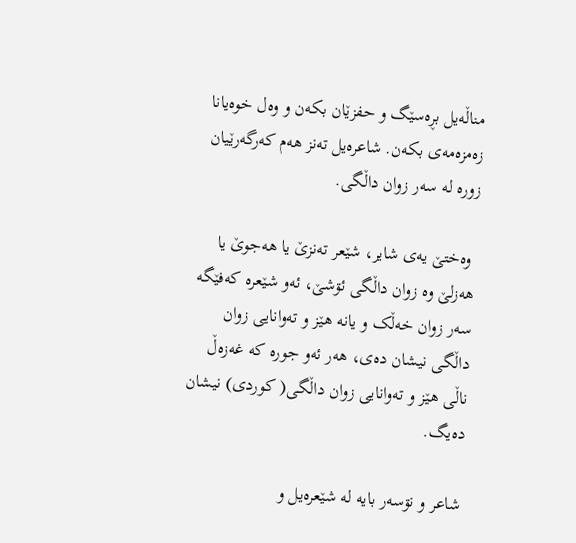مناڵەیل بڕەسێگ و حفزێان بکەن و وەل خوەیانا زەمزەمەی بکەن. شاعرەیل تەنز هەم کەرگەرێیان زورە لە سەر زوان داڵگی.

 وەختێ یەی شایر، شێعر تەنزێ یا هەجوێ یا هەزلێ وە زوان داڵگی ئۊشێ، ئەو شێعرە کەفێگە سەر زوان خەڵک و یانە هێز و تەوانایی زوان داڵگی نیشان دەی، هەر ئەو جورە کە غەزەڵ ناڵی هێز و تەوانایی زوان داڵگی( کوردی) نیشان دەیگ.

شاعر و نۊسەر بایە لە شێعرەیل و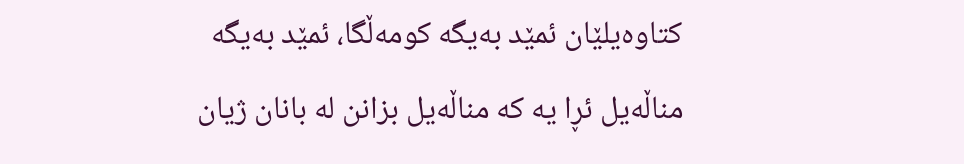کتاوەیلێان ئمێد بەیگە کومەڵگا، ئمێد بەیگە مناڵەیل ئڕا یە کە مناڵەیل بزانن لە بانان ژیان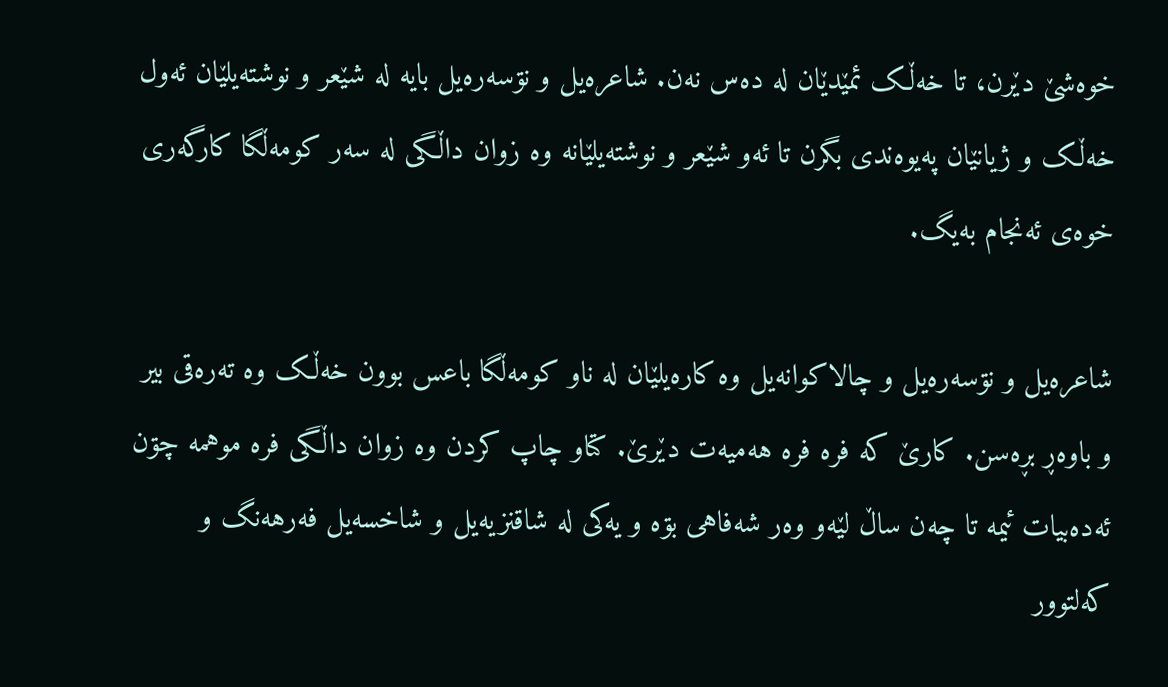خوەشێ دێرن، تا خەڵک ئمێدێان لە دەس نەن. شاعرەیل و نۊسەرەیل بایە لە شێعر و نوشتەیلێان ئەول خەڵک و ژیانێان پەیوەندی بگرن تا ئەو شێعر و نوشتەیلێانە وە زوان داڵگی لە سەر کومەڵگا کارگەری خوەی ئەنجام بەیگ.

شاعرەیل و نۊسەرەیل و چالاکوانەیل وە کارەیلێان لە ناو کومەڵگا باعس بوون خەڵک وە تەرەقی بیر و باوەڕ بڕەسن. کارێ کە فرە فرە هەمیەت دێرێ. کتاو چاپ کردن وە زوان داڵگی فرە موهمە چۊن ئەدەبیات ئیمە تا چەن ساڵ لێەو وەر شەفاهی بۊە و یەکی لە شاقنزیەیل و شاخسەیل فەرهەنگ و کەلتوور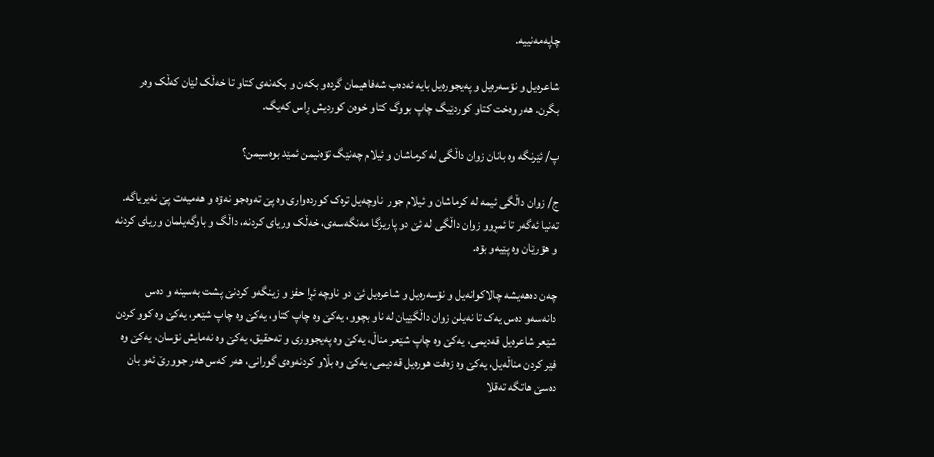چاپەمەنییە.

شاعرەیل و نۊسەرەیل و پەیجورەیل بایە ئەدەب شەفاهیمان گردەو بکەن و بکەنەی کتاو تا خەڵک لێان کەڵک وەر بگرن. هەر وەخت کتاو کوردێیگ چاپ بووگ کتاو خوەن کوردیش ڕاس کەیگ.

پ/ ئێرنگه‌ وه بانان زوان داڵگی له‌ کرماشان و ئیلام چه‌نێگ تۊه‌نیمن ئمێد بوه‌سیمن؟

ج/ زوان داڵگی ئیمە لە کرماشان و ئیلام جور  ناوچەیل ترەک کوردەواری وە پێ تەوەجو نەۊە و هەمیەت پێ نەیریاگە. تەنیا ئەگەر تا ئمڕوو زوان داڵگی لە ئێ دو پاریزگا مەنگەسەی، خەڵک وریای کردنە، داڵگ و باوگەیلمان وریای کردنە و هۊرێان وە پێیەو بۊە.

چەن دەهەیشە چالاکوانەیل و نۊسەرەیل و شاعرەیل ئێ دو ناوچە ئڕا حفز و زینگەو کردنێ پشت بەسینە و دەس دانەسەو دەس یەک تا نەیلن زوان داڵگێیان لە ناو بچوو، یەکێ وە چاپ کتاو، یەکێ وە چاپ شێعر، یەکێ وە کوو کردن شێعر شاعرەیل قەدیمی، یەکێ وە چاپ شێعر مناڵ، یەکێ وە پەیجووری و تەحقیق، یەکێ وە نەمایش نۊسان، یەکێ وە فێر کردن مناڵەیل، یەکێ وە زەفت هورەیل قەدیمی، یەکێ وە بڵاو کردنەوەی گورانی، هەر کەس هەر جوورێ ئەو بان دەسێ هاتگە تەقلا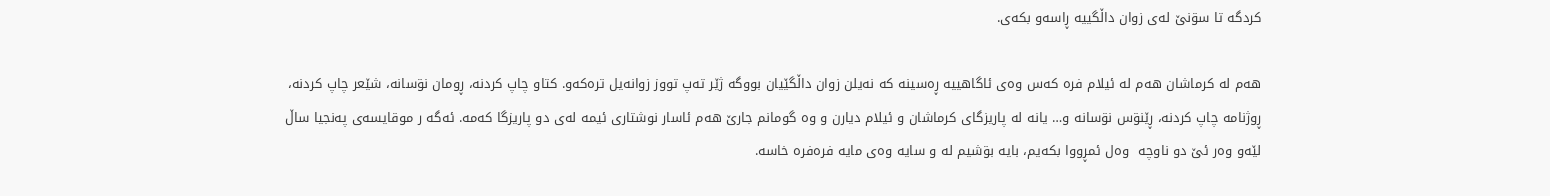کردگە تا سۊنێ لەی زوان داڵگییە ڕاسەو بکەی.

هەم لە کرماشان هەم لە ئیلام فرە کەس وەی ئاگاهییە ڕەسینە کە نەیلن زوان داڵگێیان بووگە ژێر تەپ تووز زوانەیل ترەکەو. کتاو چاپ کردنە، ڕومان نۊسانە، شێعر چاپ کردنە، ڕوژنامە چاپ کردنە، ڕێنۊس نۊسانە و… یانە لە پاریزگای کرماشان و ئیلام دیارن و وە گومانم جارێ هەم ئاسار نوشتاری ئیمە لەی دو پاریزگا کەمە. ئەگە ر موقایسەی پەنجیا ساڵ لێەو وەر ئێ دو ناوچە  وەل ئمڕووا بکەیم، بایە بۊشیم لە و سایە وەی مایە فرەفرە خاسە.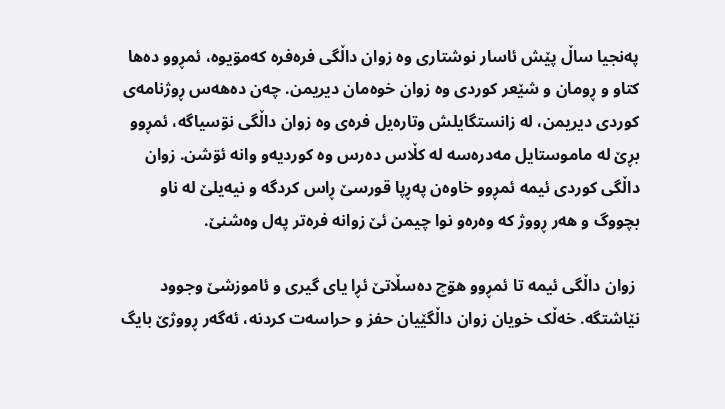پەنجیا ساڵ پێش ئاسار نوشتاری وە زوان داڵگی فرەفرە کەمۊیوە، ئمڕوو دەها کتاو و ڕومان و شێعر کوردی وە زوان خوەمان دیریمن. چەن دەهەس ڕوژنامەی کوردی دیریمن، لە زانستگایلش وتارەیل فرەی وە زوان داڵگی نۊسیاگە، ئمڕوو بڕێ لە ماموستایل مەدرەسە لە کڵاس دەرس وە کوردیەو وانە ئۊشن. زوان داڵگی کوردی ئیمە ئمڕوو خاوەن پەڕپا قورسێ ڕاس کردگە و نیەیلێ لە ناو بچووگ و هەر ڕووژ کە وەرەو نوا چیمن ئێ زوانە فرەتر پەل وەشنێ.

 زوان داڵگی ئیمە تا ئمڕوو هۊچ دەسڵاتێ ئڕا یای گیری و ئاموزشێ وجوود نێاشتگە. خەڵک خویان زوان داڵگێیان حفز و حراسەت کردنە، ئەگەر ڕووژێ بایگ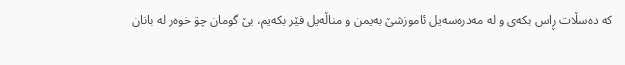کە دەسڵات ڕاس بکەی و لە مەدرەسەیل ئاموزشێ بەیمن و مناڵەیل فێر بکەیم، بێ گومان چۊ خوەر لە بانان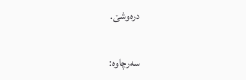درەوشێ.

سه‌رچاوه‌: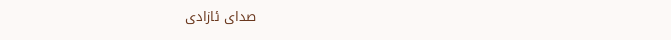صدای ئازادی